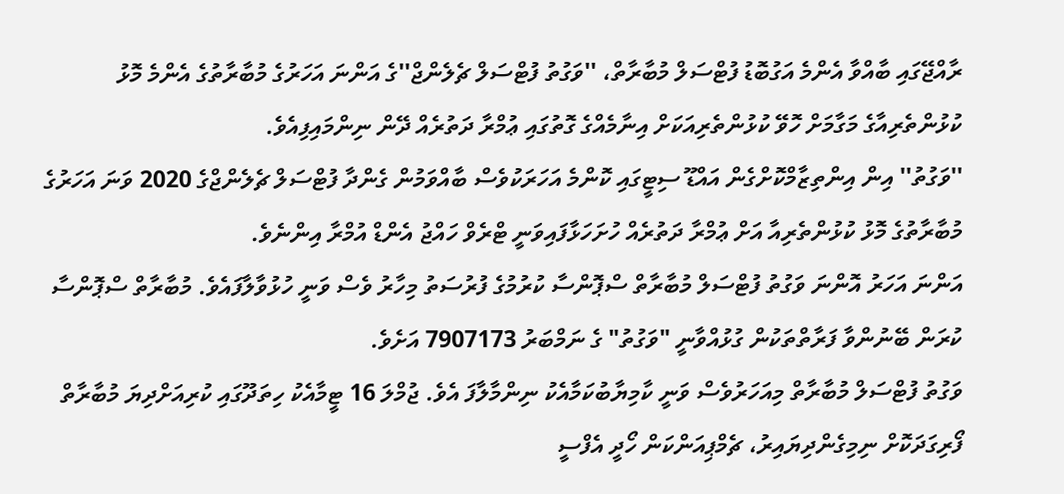ރާއްޖޭގައި ބާއްވާ އެންމެ އަގުބޮޑު ފުޓްސަލް މުބާރާތް، ''ވަގުތު ފުޓްސަލް ޗެލެންޖް''ގެ އަންނަ އަހަރުގެ މުބާރާތުގެ އެންމެ މޮޅު ކުޅުންތެރިއާގެ މަގާމަށް ހޮވޭ ކުޅުންތެރިއަކަށް އިނާމެއްގެ ގޮތުގައި ޢުމްރާ ދަތުރެއް ދޭން ނިންމައިފިއެވެ.
''ވަގުތު'' އިން އިންތިޒާމްކޮށްގެން އައްޑޫ ސިޓީގައި ކޮންމެ އަހަރަކުވެސް ބާއްވަމުން ގެންދާ ފުޓްސަލް ޗެލެންޖްގެ 2020 ވަނަ އަހަރުގެ މުބާރާތުގެ މޮޅު ކުޅުންތެރިއާ އަށް ޢުމްރާ ދަތުރެއް ހުށަހަޅާފައިވަނީ ޓްރެވް ހައްޖު އެންޑް އުމްރާ އިންނެވެ.
އަންނަ އަހަރު އޮންނަ ވަގުތު ފުޓްސަލް މުބާރާތް ސްޕޮންސާ ކުރުމުގެ ފުރުސަތު މިހާރު ވެސް ވަނީ ހުޅުވާލާފައެވެ. މުބާރާތް ސްޕޮންސާ ކުރަން ބޭނުންވާ ފަރާތްތަކުން ގުޅުއްވާނީ "ވަގުތު" ގެ ނަމްބަރު 7907173 އަށެވެ.
ވަގުތު ފުޓްސަލް މުބާރާތް މިއަހަރުވެސް ވަނީ ކާމިޔާބުކަމާއެކު ނިންމާލާފަ އެވެ. ޖުމްލަ 16 ޓީމާއެކު ހިތަދޫގައި ކުރިއަށްދިޔަ މުބާރާތް ފޯރިގަދަކޮށް ނިމިގެންދިޔައިރު، ޗެމްޕިއަންކަން ހޯދީ އެފްސީ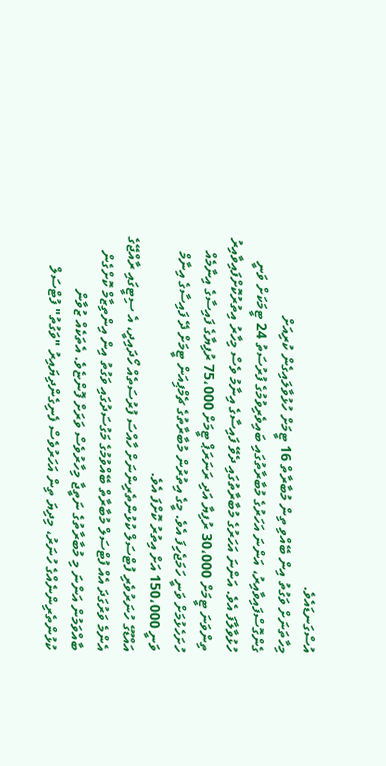އުސްގަނޑައެވެ.
މިހާތަނަށް ވަގުތު އިން ބޭއްވި ތިން މުބާރާތް 16 ޓީމަށް ހުޅުވާލައިގެން ކުރިއަށް ގެންގޮސްފައިވާއިރު، އަންނަ އަހަރުގެ މުބާރާތުގައި ބައިވެރިވުމުގެ ފުރުސަތު 24 ޓީމަކަށް ވަނީ ހުޅުވާލާފަ އެވެ. އަންނަ އަހަރުގެ މުބާރާތުގައި ދެވޭ ފައިސާގެ އިނާމު ވެސް މިހާރު އިތުރުކޮށްފައިވާއިރު ތިންވަނަ ޓީމަށް 30،000 ރުފިޔާ އަދި ރަނަރަޕް ޓީމަށް 75،000 ރުފިޔާގެ ފައިސާގެ އިނާމެއް ހުށަހެޅުމަށް ވަނީ ހަމަޖެހިފަ އެވެ. މީގެ އިތުރުން މުބާރާތުގެ ޗެމްޕިއަން ޓީމަށް ދޭ ފައިސާގެ އިނާމް ވަނީ 150،000 އަށް އިތުރު ކޮށްފަ އެވެ.
އައްޑޫގެ ހުނަރުވެރި ފުޓްސަލް ކުޅުންތެރިންނަށް ހާއްސަ ފުރުސަތެއް ހޯދައިދީ، އެ ސިޓީގައި ރާއްޖޭގެ އެންމެ ވަރުގަދަ އެއް ފުޓްސަލް މުބާރާތް ބޭއްވުމުގެ މަގުސަދުގައި ވަގުތު އިން އިންތިޒާމް ކޮށްގެން ބާއްވަމުން އަންނަ މި މުބާރާތުގެ ނަތީޖާ މިހާރުވެސް ވަރަށް ފޮންޏެވެ. އެތަކެއް ޒުވާން ކުޅުންތެރިންނެއްގެ ހުނަރު، މިދިޔަ ތިން އަހަރުވެސް ފެނިގެންދިޔައިރު "ވަގުތު" ފުޓްސަލް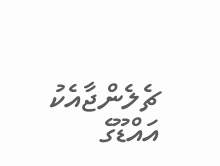ޗެލެންޖާއެކު އައްޑޫގެ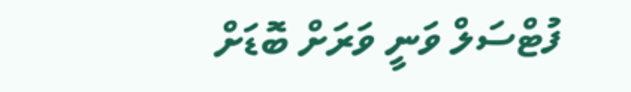ފުޓްސަލް ވަނީ ވަރަށް ބޮޑަށް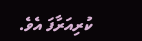ކުރިއަރާފަ އެވެ.